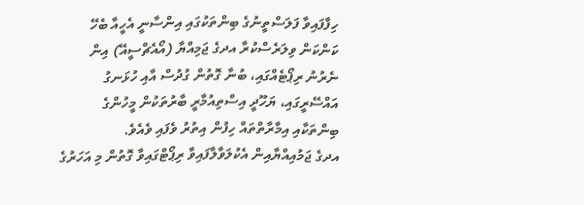ހިފާފައިވާ ފަލަސްތީނުގެ ބިންތަކުގައި އިންސާނީ އެހީއާ ބެހޭ ކަންކަން ވިލަރެސްކުރާ އދގެ ޖަމިއްޔާ (އޯއެޗްސީއޭ) އިން ނެރުނު ރިޕޯޓެއްގައި، ބުނާ ގޮތުން ގުދުސް އާއި ހުޅަނގު އައްސޭރީގައި، ޔަހޫދީ އިސްތިއުމާރީ ބާރުތަކުން މީހުންގެ ބިންތަކާއި އިމާރާތްތައް ހިފުން އިތުރު ވެފައި ވެއެވެ.
އދގެ ޖަމުއިއްޔާއިން އެކުލަވާލާފައިވާ ރިޕޯޓްގައިވާ ގޮތުން މި އަހަރުގެ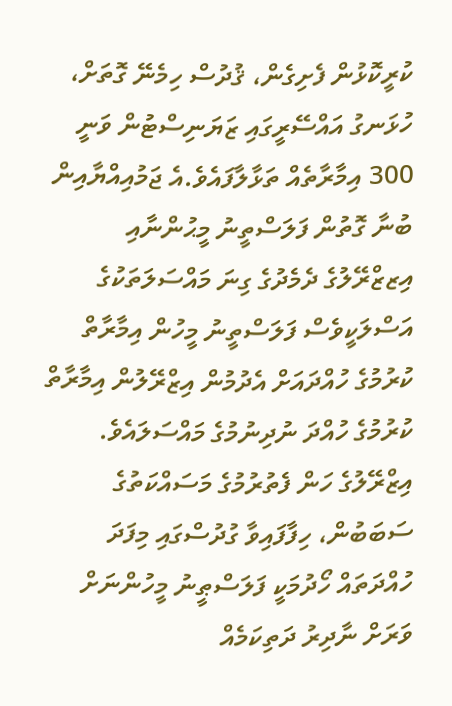ކުރީކޮޅުން ފެށިގެން، ޤުދުސް ހިމެނޭ ގޮތަށް، ހުޅަނގު އައްސޭރީގައި ޒަޔަނިސްޓުން ވަނީ 300 އިމާރާތެއް ތަޅާލާފައެވެ.އެ ޖަމުއިއްޔާއިން ބުނާ ގޮތުން ފަލަސްތީނު މީޙުންނާއި އިޒޒްރޭލުގެ ދެމެދުގެ ގިނަ މައްސަލަތަކުގެ އަސްލަކީވެސް ފަލަސްތީނު މީހުން އިމާރާތް ކުރުމުގެ ހުއްދައަށް އެދުމުން އިޒްރޭލުން އިމާރާތް ކުރުމުގެ ހުއްދަ ނުދިނުމުގެ މައްސަލައެވެ.
އިޒްރޭލުގެ ހަން ފެތުރުމުގެ މަސައްކަތުގެ ސަބަބުން، ހިފާފައިވާ ގުދުސްގައި މިފަދަ ހުއްދަތައް ހޯދުމަކީ ފަލަސްޠީނު މީހުންނަށް ވަރަށް ނާދިރު ދަތިކަމެއް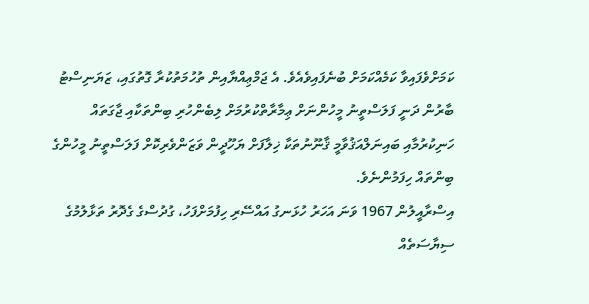ކަމަށްވެފައިވާ ކަމެއްކަމަށް ބުނެފައިވެއެވެ. އެ ޖަމްޢިއްޔާއިން ތުހުމަތުކުރާ ގޮތުގައި، ޒަޔަނިސްޓު ބާރުން ދަނީ ފަލަސްތީނު މީހުންނަށް ޢިމާރާތްކުރުމަށް ލިބެންހުރި ބިންތަކާއި ޖާގަތައް ހަނިކުރުމާއި ބައިނަލްއަޤުވާމީ ޤާނޫނުތަކާ ޚިލާފަށް ޔަހޫދީން ވަޒަންވެރިކޮށް ފަލަސްތީނު މީހުންގެ ބިންތައް ހިފަމުންނެވެ.
އިސްރާއީލުން 1967 ވަނަ އަހަރު ހުޅަނގު އައްސޭރި ހިފުމަށްފަހު، ގުދުސްގެ ގެދޮރު ތަޅާލުމުގެ ސިޔާސަތެއް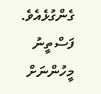ގެންގުޅެއެވެ. ފަސްތީނު މީހުންނަށް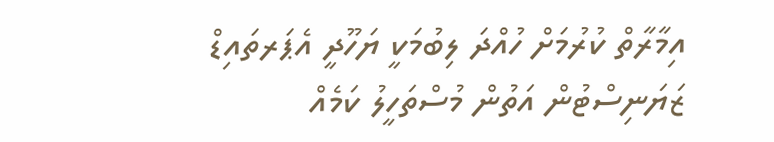އިމާރާތް ކުރުމަށް ހުއްދަ ލިބުމަކީ ޔަހޫދީ އެޕަރތައިޑް ޒަޔަނިސްޓުން އަތުން މުސްތަހީލު ކަމެއް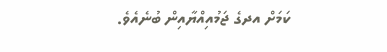ކަމަށް އދގެ ޖަމުއިއްޔާއިން ބުނެއެވެ.